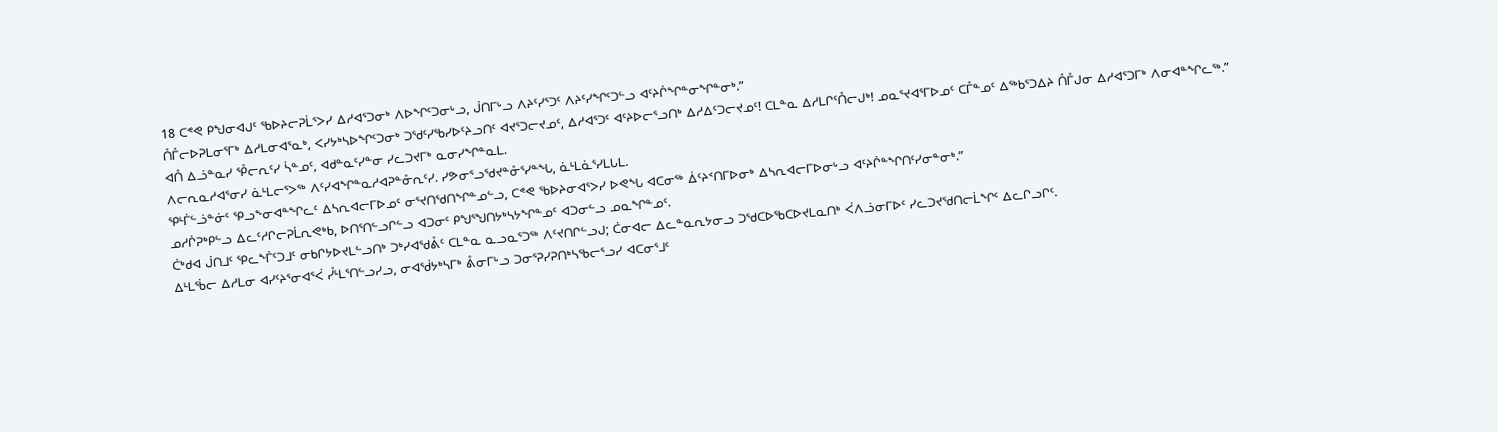18 ᑕᕝᕙ ᑭᖑᓂᐊᒍᑦ ᖃᐅᔨᓕᕈᒫᕐᐳᓯ ᐃᓱᐊᕐᑐᓂᒃ ᐱᐅᖏᑦᑐᓂᒡᓗ, ᒎᑎᒥᒡᓗ ᐱᔨᑦᓯᕐᑐᑦ ᐱᔨᑦᓯᖏᑦᑐᓪᓗ ᐊᑦᔨᒌᖏᓐᓂᖏᓐᓂᒃ.”
ᑍᒤᓕᐅᕈᒪᓂᕐᒥᒃ ᐃᓱᒪᓂᐊᕐᓇᒃ, ᐸᓯᔭᒃᓴᐅᖏᑦᑐᓂᒃ ᑐᖁᑦᓯᖃᓯᐅᑦᔨᓗᑎᑦ ᐊᔪᕐᑐᓕᔪᓄᑦ, ᐃᓱᐊᕐᑐᑦ ᐊᑦᔨᐅᓕᕐᓗᑎᒃ ᐃᓱᐃᑦᑐᓕᔪᓄᑦ! ᑕᒪᓐᓇ ᐃᓱᒪᒋᑦᑍᓕᒍᒃ! ᓄᓇᕐᔪᐊᕐᒥᐅᓄᑦ ᑕᒤᓐᓄᑦ ᐃᖅᑲᕐᑐᐃᔨ ᑍᒤᒍᓂ ᐃᓱᐊᕐᑐᒥᒃ ᐱᓂᐊᓐᖏᓚᖅ.”
ᐊᑍ ᐃᓘᓐᓇᓯ ᕾᓕᕆᑦᓯ ᓵᓐᓄᑦ, ᐊᑯᓐᓇᑦᓯᓐᓂ ᓯᓚᑐᔪᒥᒃ ᓇᓂᓯᖏᓐᓇᒪ.
ᐱᓕᕆᓇᓱᐊᕐᓂᓯ ᓈᒻᒪᓕᕐᐳᖅ ᐱᑦᓯᐊᖏᓐᓇᓱᐊᕈᓐᓁᕆᑦᓯ. ᓯᕗᓂᕐᓗᖁᔪᓐᓁᕐᓯᓐᖓ, ᓈᒻᒪᓈᕐᓯᒪᒐᒪ.
ᕿᒻᒦᓪᓘᓐᓃᑦ ᕿᓗᖕᓂᐊᓐᖏᓚᑦ ᐃᓴᕆᐊᓕᒥᐅᓄᑦ ᓂᕐᔪᑎᖁᑎᖏᓐᓄᓪᓗ, ᑕᕝᕙ ᖃᐅᔨᓂᐊᕐᐳᓯ ᐅᕙᖓ ᐊᑕᓂᖅ ᐄᑦᔨᑉᑎᒥᐅᓂᒃ ᐃᓴᕆᐊᓕᒥᐅᓂᒡᓗ ᐊᑦᔨᒌᓐᖏᑎᑦᓯᓂᓐᓂᒃ.”
ᓄᓱᒌᕈᒃᑭᓪᓗ ᐃᓚᑦᓱᒋᓕᕈᒫᕆᕙᒃᑲ, ᐅᑎᕐᑎᓪᓗᒋᓪᓗ ᐊᑐᓂᑦ ᑭᖑᕐᖑᑎᔭᒃᓴᔭᖏᓐᓄᑦ ᐊᑐᓂᓪᓗ ᓄᓇᖏᓐᓄᑦ.
ᑖᒃᑯᐊ ᒎᑎᒧᑦ ᕿᓚᖕᒦᑦᑐᒧᑦ ᓂᑲᒋᔭᐅᔪᒪᓪᓗᑎᒃ ᑐᒃᓯᐊᖁᕔᑦ ᑕᒪᓐᓇ ᓇᓗᓇᕐᑐᖅ ᐱᑦᔪᑎᒋᓪᓗᒍ; ᑖᓂᐊᓕ ᐃᓚᓐᓇᕆᔭᓂᓗ ᑐᖁᑕᐅᖃᑕᐅᔪᒪᓇᑎᒃ ᐹᐱᓘᓂᒥᐅᑦ ᓯᓚᑐᔪᖁᑎᓕᒫᖏᑦ ᐃᓚᒋᓗᒋᑦ.
ᐃᒻᒪᖄᓕ ᐃᓱᒪᓂ ᐊᓯᑦᔨᕐᓂᐊᕐᐹ ᓮᒻᒪᕐᑎᓪᓗᓯᓗ, ᓂᐊᖂᔭᒃᓴᒥᒃ ᕔᓂᒥᒡᓗ ᑐᓂᕐᕈᓯᕈᑎᒃᓴᖃᓕᕐᓗᓯ ᐊᑕᓂᕐᒧᑦ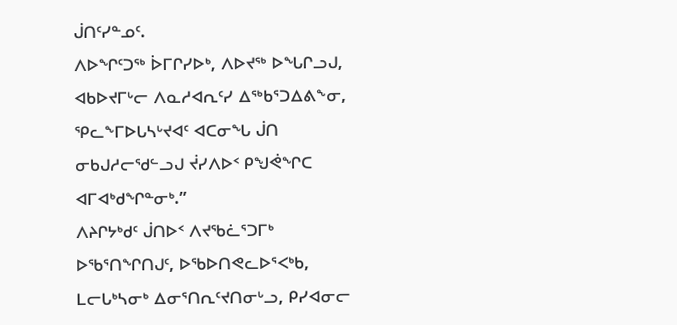ᒎᑎᑦᓯᓐᓄᑦ.
ᐱᐅᖏᑦᑐᖅ ᐆᒥᒋᓯᐅᒃ, ᐱᐅᔪᖅ ᐅᖓᒋᓗᒍ, ᐊᑲᐅᔪᒥᒡᓕ ᐱᓇᓱᐊᕆᑦᓯ ᐃᖅᑲᕐᑐᐃᕕᖕᓂ, ᕿᓚᖕᒥᐅᒐᓴᒡᔪᐊᑦ ᐊᑕᓂᖓ ᒎᑎ ᓂᑲᒍᓱᓕᖁᓪᓗᒍ ᔫᓯᐱᐅᑉ ᑭᖑᕚᖏᑕ ᐊᒥᐊᒃᑯᖏᓐᓂᒃ.”
ᐱᔨᒋᔭᒃᑯᑦ ᒎᑎᐅᑉ ᐱᔪᖃᓛᕐᑐᒥᒃ ᐅᖃᕐᑎᖏᑎᒍᑦ, ᐅᖃᐅᑎᕙᓚᐅᕐᐸᒃᑲ, ᒪᓕᒐᒃᓴᓂᒃ ᐃᓂᕐᑎᕆᑦᔪᑎᓂᒡᓗ, ᑭᓯᐊᓂᓕ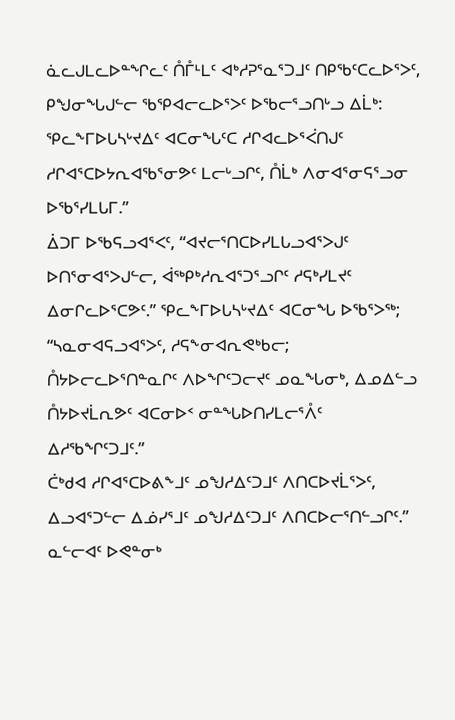ᓈᓚᒍᒪᓚᐅᓐᖏᓚᑦ ᑍᒤᒻᒪᑦ ᐊᒃᓱᕈᕐᓇᕐᑐᒧᑦ ᑎᑭᖃᑦᑕᓚᐅᕐᐳᑦ, ᑭᖑᓂᖓᒍᓪᓕ ᖃᕿᐊᓕᓚᐅᕐᐳᑦ ᐅᖃᓕᕐᓗᑎᒡᓗ ᐃᒫᒃ: ᕿᓚᖕᒥᐅᒐᓴᒡᔪᐃᑦ ᐊᑕᓂᖓᑦᑕ ᓱᒋᐊᓚᐅᕐᐹᑎᒍᑦ ᓱᒋᐊᕐᑕᐅᔭᕆᐊᖃᕐᓂᕗᑦ ᒪᓕᒡᓗᒋᑦ, ᑍᒫᒃ ᐱᓂᐊᕐᓂᕋᕐᓗᓂ ᐅᖃᕐᓯᒪᒐᒥ.”
ᐄᑐᒥ ᐅᖃᕋᓗᐊᕐᐸᑦ, “ᐊᔪᓕᕐᑎᑕᐅᓯᒪᒐᓗᐊᕐᐳᒍᑦ ᐅᑎᕐᓂᐊᕐᐳᒍᓪᓕ, ᐋᖅᑭᒃᓱᕆᐊᕐᑐᕐᓗᒋᑦ ᓱᕋᒃᓯᒪᔪᑦ ᐃᓂᒋᓚᐅᕐᑕᕗᑦ.” ᕿᓚᖕᒥᐅᒐᓴᒡᔪᐃᑦ ᐊᑕᓂᖓ ᐅᖃᕐᐳᖅ; “ᓴᓇᓂᐊᕋᓗᐊᕐᐳᑦ, ᓱᕋᖕᓂᐊᕆᕙᒃᑲᓕ; ᑍᔭᐅᓕᓚᐅᕐᑎᓐᓇᒋᑦ ᐱᐅᖏᑦᑐᓕᔪᑦ ᓄᓇᖓᓂᒃ, ᐃᓄᐃᓪᓗ ᑍᔭᐅᔪᒫᕆᕗᑦ ᐊᑕᓂᐅᑉ ᓂᓐᖓᐅᑎᓯᒪᓕᕐᐰᑦ ᐃᓱᖃᖏᑦᑐᒧᑦ.”
ᑖᒃᑯᐊ ᓱᒋᐊᕐᑕᐅᕕᖕᒧᑦ ᓄᖑᓱᐃᑦᑐᒧᑦ ᐱᑎᑕᐅᔪᒫᕐᐳᑦ, ᐃᓗᐊᕐᑐᓪᓕ ᐃᓅᓯᕐᒧᑦ ᓄᖑᓱᐃᑦᑐᒧᑦ ᐱᑎᑕᐅᓕᕐᑎᓪᓗᒋᑦ.”
ᓇᓪᓕᐊᑦ ᐅᕙᓐᓂᒃ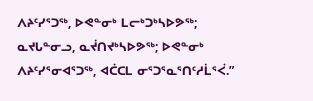ᐱᔨᑦᓯᕐᑐᖅ, ᐅᕙᓐᓂᒃ ᒪᓕᒃᑐᒃᓴᐅᕗᖅ; ᓇᔪᒐᓐᓂᓗ, ᓇᔫᑎᔪᒃᓴᐅᕗᖅ; ᐅᕙᓐᓂᒃ ᐱᔨᑦᓯᕐᓂᐊᕐᑐᖅ, ᐊᑖᑕᒪ ᓂᕐᑐᕐᓇᕐᑎᑦᓱᒫᕐᐹ.”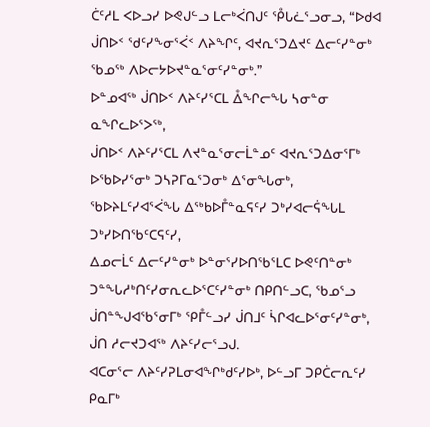ᑖᑦᓱᒪ ᐸᐅᓗᓯ ᐅᕙᒍᓪᓗ ᒪᓕᒃᐹᑎᒍᑦ ᕾᒐᓛᕐᓗᓂᓗ, “ᐅᑯᐊ ᒎᑎᐅᑉ ᖁᑦᓯᖕᓂᕐᐹᑉ ᐱᔨᖏᑦ, ᐊᔪᕆᕐᑐᐃᔪᑦ ᐃᓕᑦᓯᓐᓂᒃ ᖃᓄᖅ ᐱᐅᓕᔭᐅᔪᓐᓇᕐᓂᑦᓯᓐᓂᒃ.”
ᐅᓐᓄᐊᖅ ᒎᑎᐅᑉ ᐱᔨᑦᓯᕐᑕᒪ ᐂᖏᓕᖓ ᓴᓂᓐᓂ ᓇᖏᓚᐅᕐᐳᖅ,
ᒎᑎᐅᑉ ᐱᔨᑦᓯᕐᑕᒪ ᐱᔪᓐᓇᕐᓂᓕᒫᓐᓄᑦ ᐊᔪᕆᕐᑐᐃᓂᕐᒥᒃ ᐅᖃᐅᓯᕐᓂᒃ ᑐᓴᕈᒥᓇᕐᑐᓂᒃ ᐃᕐᓂᖓᓂᒃ, ᖃᐅᔨᒪᑦᓯᐊᕐᐹᖓ ᐃᖅᑲᐅᒤᓐᓇᕋᑦᓯ ᑐᒃᓯᐊᓕᕌᖓᒪ ᑐᒃᓯᐅᑎᖃᑦᑕᕋᑦᓯ,
ᐃᓄᓕᒫᑦ ᐃᓕᑦᓯᓐᓂᒃ ᐅᓐᓂᕐᓯᐅᑎᖃᕐᒪᑕ ᐅᕙᑦᑎᓐᓂᒃ ᑐᓐᖓᓱᒃᑎᑦᓯᓂᕆᓚᐅᕐᑕᑦᓯᓐᓂᒃ ᑎᑭᑎᓪᓗᑕ, ᖃᓄᕐᓗ ᒎᑎᓐᖑᐊᖃᕐᓂᒥᒃ ᕿᒤᓪᓗᓯ ᒎᑎᒧᑦ ᓵᒋᐊᓚᐅᕐᓂᑦᓯᓐᓂᒃ, ᒎᑎ ᓱᓕᔪᑐᐊᖅ ᐱᔨᑦᓯᓕᕐᓗᒍ.
ᐊᑕᓂᕐᓕ ᐱᔨᑦᓯᕈᒪᓂᐊᖏᒃᑯᑦᓯᐅᒃ, ᐅᓪᓗᒥ ᑐᑭᑖᓕᕆᑦᓯ ᑭᓇᒥᒃ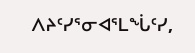ᐱᔨᑦᓯᕐᓂᐊᕐᒪᖔᑦᓯ,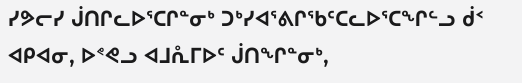ᓯᕗᓕᓯ ᒎᑎᒋᓚᐅᕐᑕᒋᓐᓂᒃ ᑐᒃᓯᐊᕐᕕᒋᖃᑦᑕᓚᐅᕐᑕᖏᓪᓗ ᑰᑉ ᐊᑭᐊᓂ, ᐅᕝᕙᓗ ᐊᒧᕅᒥᐅᑦ ᒎᑎᖏᓐᓂᒃ,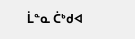ᒫᓐᓇ ᑖᒃᑯᐊ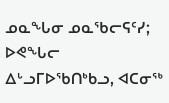ᓄᓇᖓᓂ ᓄᓇᖃᓕᕋᑦᓯ; ᐅᕙᖓᓕ ᐃᒡᓗᒥᐅᖃᑎᒃᑲᓗ, ᐊᑕᓂᖅ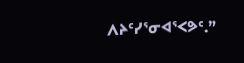ᐱᔨᑦᓯᕐᓂᐊᕐᐸᕗᑦ.”